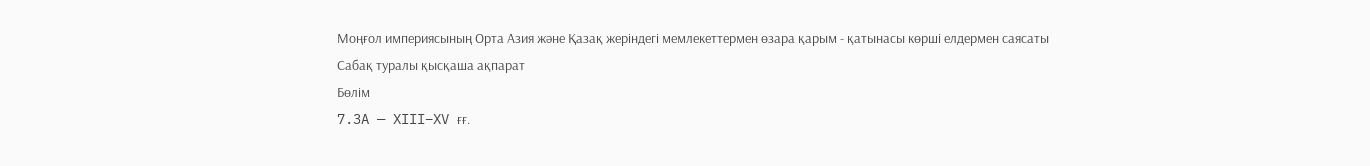Моңғол империясының Орта Азия және Қазақ жеріндегі мемлекеттермен өзара қарым - қатынасы көрші елдермен саясаты
Сабақ туралы қысқаша ақпарат
Бөлім
7.3A — XIII–XV ғғ.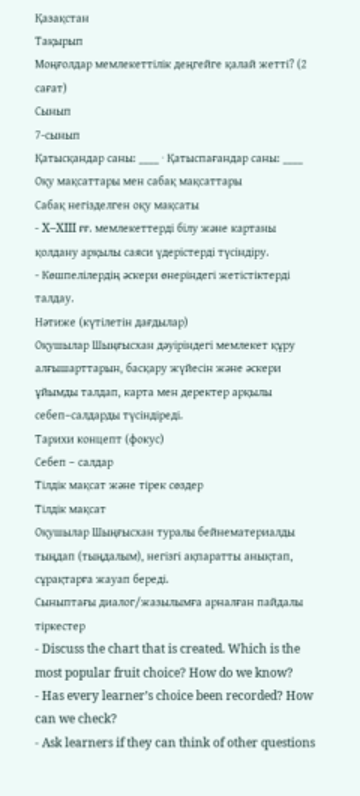Қазақстан
Тақырып
Моңғолдар мемлекеттілік деңгейге қалай жетті? (2 сағат)
Сынып
7-сынып
Қатысқандар саны: ____ · Қатыспағандар саны: ____
Оқу мақсаттары мен сабақ мақсаттары
Сабақ негізделген оқу мақсаты
- X–XIII ғғ. мемлекеттерді білу және картаны қолдану арқылы саяси үдерістерді түсіндіру.
- Көшпелілердің әскери өнеріндегі жетістіктерді талдау.
Нәтиже (күтілетін дағдылар)
Оқушылар Шыңғысхан дәуіріндегі мемлекет құру алғышарттарын, басқару жүйесін және әскери ұйымды талдап, карта мен деректер арқылы себеп–салдарды түсіндіреді.
Тарихи концепт (фокус)
Себеп – салдар
Тілдік мақсат және тірек сөздер
Тілдік мақсат
Оқушылар Шыңғысхан туралы бейнематериалды тыңдап (тыңдалым), негізгі ақпаратты анықтап, сұрақтарға жауап береді.
Сыныптағы диалог/жазылымға арналған пайдалы тіркестер
- Discuss the chart that is created. Which is the most popular fruit choice? How do we know?
- Has every learner’s choice been recorded? How can we check?
- Ask learners if they can think of other questions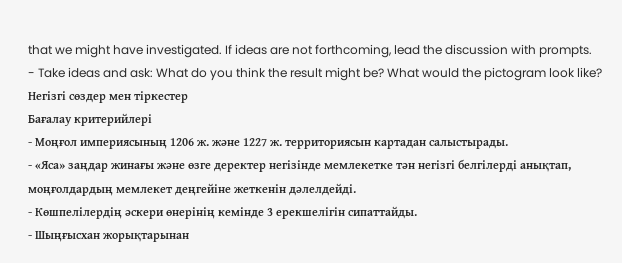that we might have investigated. If ideas are not forthcoming, lead the discussion with prompts.
- Take ideas and ask: What do you think the result might be? What would the pictogram look like?
Негізгі сөздер мен тіркестер
Бағалау критерийлері
- Моңғол империясының 1206 ж. және 1227 ж. территориясын картадан салыстырады.
- «Яса» заңдар жинағы және өзге деректер негізінде мемлекетке тән негізгі белгілерді анықтап, моңғолдардың мемлекет деңгейіне жеткенін дәлелдейді.
- Көшпелілердің әскери өнерінің кемінде 3 ерекшелігін сипаттайды.
- Шыңғысхан жорықтарынан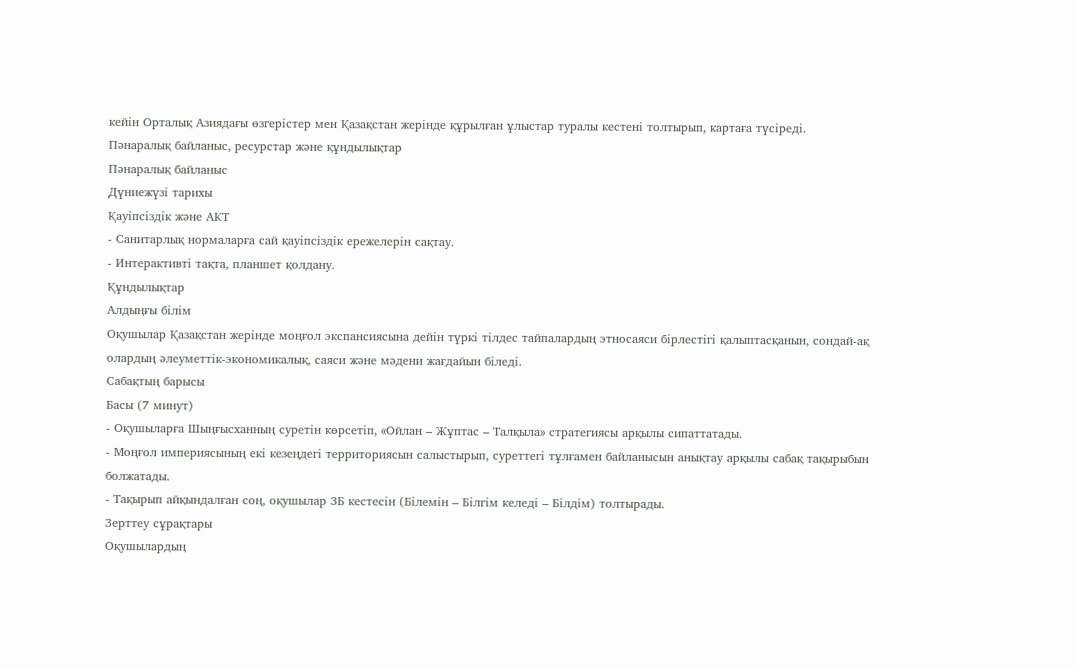кейін Орталық Азиядағы өзгерістер мен Қазақстан жерінде құрылған ұлыстар туралы кестені толтырып, картаға түсіреді.
Пәнаралық байланыс, ресурстар және құндылықтар
Пәнаралық байланыс
Дүниежүзі тарихы
Қауіпсіздік және АКТ
- Санитарлық нормаларға сай қауіпсіздік ережелерін сақтау.
- Интерактивті тақта, планшет қолдану.
Құндылықтар
Алдыңғы білім
Оқушылар Қазақстан жерінде моңғол экспансиясына дейін түркі тілдес тайпалардың этносаяси бірлестігі қалыптасқанын, сондай-ақ олардың әлеуметтік-экономикалық, саяси және мәдени жағдайын біледі.
Сабақтың барысы
Басы (7 минут)
- Оқушыларға Шыңғысханның суретін көрсетіп, «Ойлан – Жұптас – Талқыла» стратегиясы арқылы сипаттатады.
- Моңғол империясының екі кезеңдегі территориясын салыстырып, суреттегі тұлғамен байланысын анықтау арқылы сабақ тақырыбын болжатады.
- Тақырып айқындалған соң, оқушылар 3Б кестесін (Білемін – Білгім келеді – Білдім) толтырады.
Зерттеу сұрақтары
Оқушылардың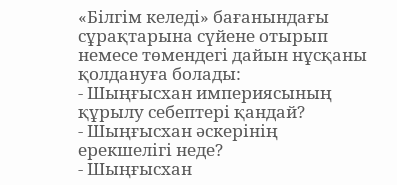«Білгім келеді» бағанындағы сұрақтарына сүйене отырып немесе төмендегі дайын нұсқаны қолдануға болады:
- Шыңғысхан империясының құрылу себептері қандай?
- Шыңғысхан әскерінің ерекшелігі неде?
- Шыңғысхан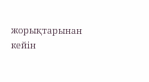жорықтарынан кейін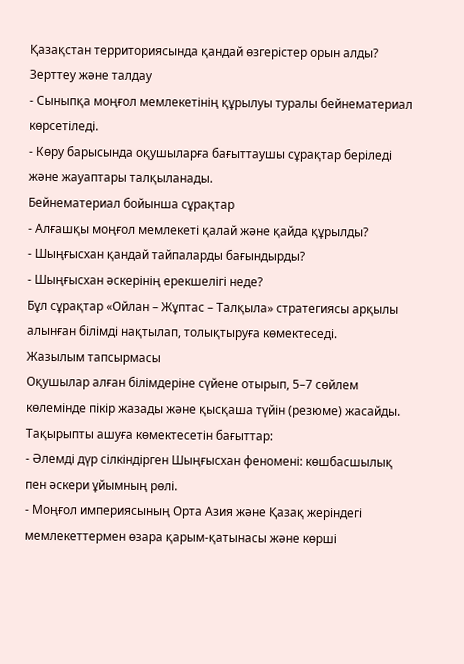Қазақстан территориясында қандай өзгерістер орын алды?
Зерттеу және талдау
- Сыныпқа моңғол мемлекетінің құрылуы туралы бейнематериал көрсетіледі.
- Көру барысында оқушыларға бағыттаушы сұрақтар беріледі және жауаптары талқыланады.
Бейнематериал бойынша сұрақтар
- Алғашқы моңғол мемлекеті қалай және қайда құрылды?
- Шыңғысхан қандай тайпаларды бағындырды?
- Шыңғысхан әскерінің ерекшелігі неде?
Бұл сұрақтар «Ойлан – Жұптас – Талқыла» стратегиясы арқылы алынған білімді нақтылап, толықтыруға көмектеседі.
Жазылым тапсырмасы
Оқушылар алған білімдеріне сүйене отырып, 5–7 сөйлем көлемінде пікір жазады және қысқаша түйін (резюме) жасайды. Тақырыпты ашуға көмектесетін бағыттар:
- Әлемді дүр сілкіндірген Шыңғысхан феномені: көшбасшылық пен әскери ұйымның рөлі.
- Моңғол империясының Орта Азия және Қазақ жеріндегі мемлекеттермен өзара қарым-қатынасы және көрші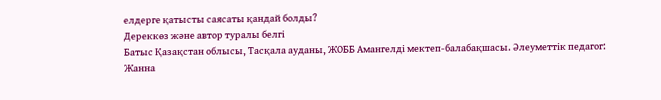елдерге қатысты саясаты қандай болды?
Дереккөз және автор туралы белгі
Батыс Қазақстан облысы, Тасқала ауданы, ЖОББ Амангелді мектеп-балабақшасы. Әлеуметтік педагог: Жанна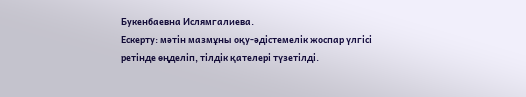Букенбаевна Ислямгалиева.
Ескерту: мәтін мазмұны оқу-әдістемелік жоспар үлгісі ретінде өңделіп, тілдік қателері түзетілді.